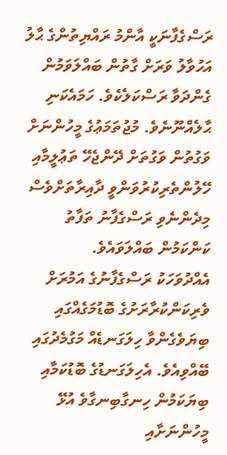ރަސްގެފާނަކީ އާންމު ރައްޔިތުންގެ ޙާލު އަހުވާލު ވަރަށް ގާތުން ބައްލަވަމުން ގެންދަވާ ރަސްކަލެކެވެ. ހަމައެކަނި ޙާލެއްނޫނެވެ. މުޖުތަމަޢުގެ މީހުންނަށް ވަގުތުން ވަގުތަށް ދޭންޖެހޭ ތަޢުލީމާއި ހޭލުންތެރިކުރުވަންވީ ދާއިރާތަށްވެސް މިދެންނެވި ރަސްގެފާނު ތަފާތު ކަންކަމުން ބައްލަވައެވެ.
އެއްދުވަހަކު ރަސްގެފާނުގެ އަމުރަށް ވެރިކަންކުރާރަށުގެ ބޮޑުމަގެއްގައި ބިޔަވެގެންވާ ހިލަގަނޑެއް މަގުމެދުގައި ބޭއްވިއެވެ. އެހިލަގަނޑުގެ ބޮޑުކަމާއި ބިޔަކަމުން ހިނގާބިނގާވެ އުޅޭ މީހުންނަށާއި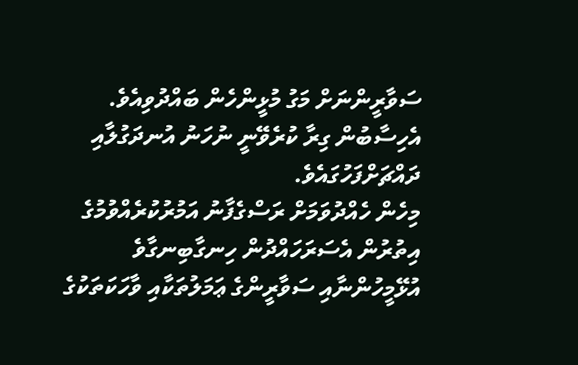ސަވާރީންނަށް މަގު މުޅީންހެން ބައްދުވިއެވެ. އެހިސާބުން ގިރާ ކުރެވޭނީ ނުހަނު އުނދަގުލާއި ދައްޗަށްފަހުގައެވެ.
މިހެން ހެއްދުވަމަށް ރަސްގެފާނު އަމުރުކުރެއްވުމުގެ އިތުރުން އެސަރަހައްދުން ހިނގާބިނގާވެ އުޅޭމީހުންނާއި ސަވާރީންގެ ޢަމަލުތަކާއި ވާހަކަތަކުގެ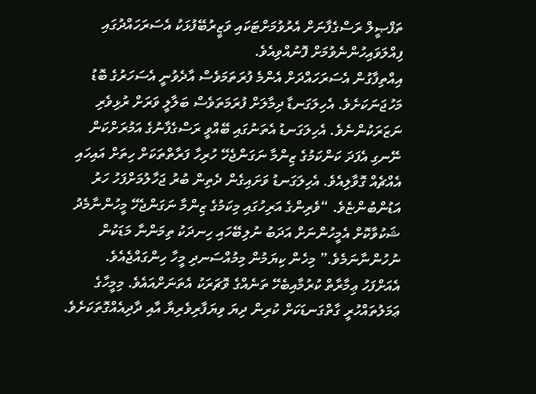ތަފްޞީލް ރަސްގެފާނަށް އެރުވުމަށްޓަކައި ވަޒީރުބޭފުޅަކު އެސަރަހައްދުގައި ފިއްލަވައިހުންނެވުމަށް ފޮނުއްވިއެވެ.
އިއްތިފާގުން އެސަރަހައްދަށް އެންމެ ފުރަތަމަވެސް އާދެވުނީ އެސަހަރުގެ ބޮޑު މަހުޖަނަކަށެވެ. އެހިލަގަނޑާ ދިމާލަށް ފުރަމަތަވެސް ބަލާލީ ވަރަށް ރުޅިވެރި ނަޒަރަކުންނެވެ. އެހިލަގަނޑު އެތަނުގައި ބޭއްވީ ރަސްގެފާނުގެ އަމުރަށްކަން ނޭނގި އެފަދަ ކަންކަމުގެ ޒިންމާ ނަގަންޖެހޭ ހުރިހާ ފަރާތްތަކަށް ހިތަށް އައިހައި އެއްޗެއް ގޮވާލިއެވެ. އެހިލަގަނޑު ވަށައިގެން ދެތިން ބުރު ޖަހާލުމަށްފަހު ހަރު އަޑުންބުންޏެވެ. “ވެރިންގެ އަރިހުގައި މިކަމުގެ ޒިންމާ ނަގަންޖެހޭ މީހުންނާމެދު ޝަކުވާކޮށް އެމީހުންނަށް އަދަބު ނުލިބޭހައި ހިނދަކު ތިމަންނާ މަޑަކުން ނުހުންނާނަމެވެ.” މިހެން ކިޔަމުން މިމުއްސަނދި މީހާ ހިންގައްޖެއެވެ.
އެއަށްފަހު ޢިމާރާތް ކުރުމާއިބެހޭ ތަނެއްގެ ވޮޗަރަކު އެތަނަށްއައެވެ. މިމީހާގެ ޢަމަލުތައްހުރީ ގާތްގަނޑަކަށް ކުރިން ދިޔަ ވިޔަފާރިވެރިޔާ އާއި ދާދިއެއްގޮތަކަށެވެ.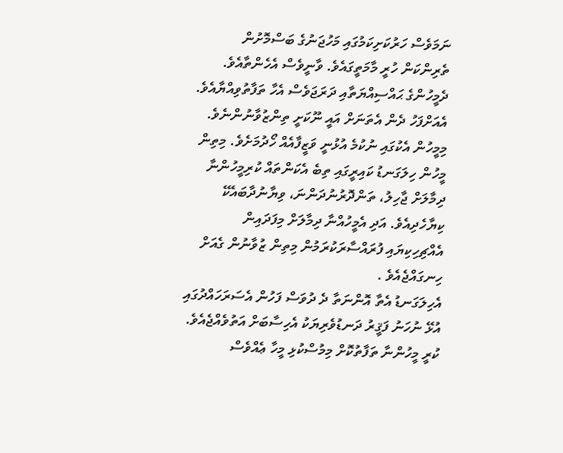ނަމަވެސް ހަރުކަށިކަމުގައި މަހުޖަނުގެ ބަސްމޮށުން ތެރިންކަން ހުރީ މާމަތީގައެވެ. ވާނީވެސް އެހެންތާއެވެ. ދެމީހުންގެ ޙައްސިއްޔަތާއި ދަރަޖަވެސް އެހާ ތަފާތުވިއްޔާއެވެ.
އެއަށްފަހު ދެން އެތަނަށް އައީ ނޫކަށީ ތިންޒުވާނުންނެވެ. މިމީހުން އެކުގައި ނުކުމެ އުޅުނީ ވަޒީފާއެއް ހޯދުމަށެވެ. މިތިން މީހުން ހިލަގަނޑު ކައިރީގައި ތިބެ އެކަންތައް ކުރިމީހުންނާ ދިމާލަށް ޖާހިލު، ތަންދޮރުނުދަންނަ، ވިޔާނުދާބައެކޭ ކިޔާހެދިއެވެ. އަދި އެމީހުއްނާ ދިމާލަށް މިފަދައިން އެއްޗިހިކިޔައި ފުރައްސާރަކުރަމުން މިތިން ޒުވާނުން ގެއަށް ހިނގައްޖެއެވެ .
އެހިލަގަނޑު އެތާ އޮންނަތާ ދެ ދުވަސް ފަހުން އެސަރަހައްދުގައި އުޅޭ ނުހަނު ފަޤީރު ދަނޑުވެރިޔަކު އެހިސާބަށް އަތުވެއްޖެއެވެ. ކުރީ މީހުންނާ ތަފާތުކޮށް މިމުސްކުޅި މީހާ ޢެއްވެސް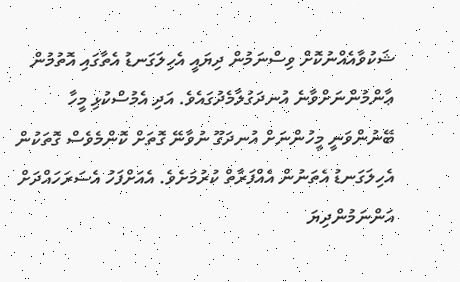ޝަކުވާއެއްނުކޮށް ވިސްނަމުން ދިޔައީ އެހިލަގަނޑު އެތާގައި އޮތުމުން ޢާންމުންނަށްވާނެ އުނދަގުލާމެދުގައެވެ. އަދި އެމުސްކުޅި މީހާ ބޭނުންވަނީ މީހުންނަށް އުނދަގޫ ނުވާނޭ ގޮތަށް ކޮންމެވެސް ގޮތަކުން އެހިލަގަނޑު އެތަނުން އެއްފަރާތް ކުރުމަށެވެ. އެއަށްފަހު އެސަރަހައްދަށް އަންނަމުންދިޔަ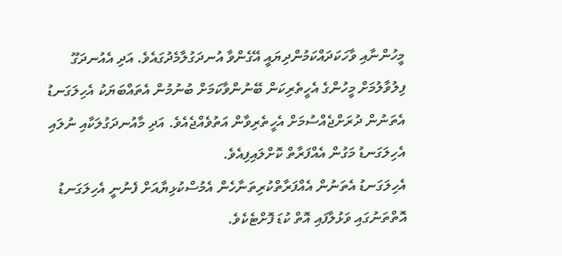މީހުންނާއި ވާހަކަދައްކަމުންދިޔައީ އޭގެންވާ އުނދަގުލާމެދުގައެވެ. އަދި އެއުނދަގޫ ފިލުވާލުމަށް މީހުންގެ އެހީތެރިކަން ބޭނުންވާކަމަށް ބުނުމުން އެތައްބަޔަކު އެހިލަގަނޑު އެތަނުން ދުރަށްޖެއްސުމަށް އެހީތެރިވާން އަތުވެއްޖެއެވެ. އަދި މާއުނދަގުލަކާއި ނުލައި އެހިލަގަނޑު މަގުން އެއްފަރާތް ކޮށްލައިފިއެވެ.
އެހިލަގަނޑު އެތަނުން އެއްފަރާތްކުރިތަނާހެން އެމުސްކުޅިޔާއަށް ފެނުނީ އެހިލަގަނޑު އޮތްތަނުގައި ވަޅުލާފައި އޮތް ކުޑަ ފޮށްޓެކެވެ.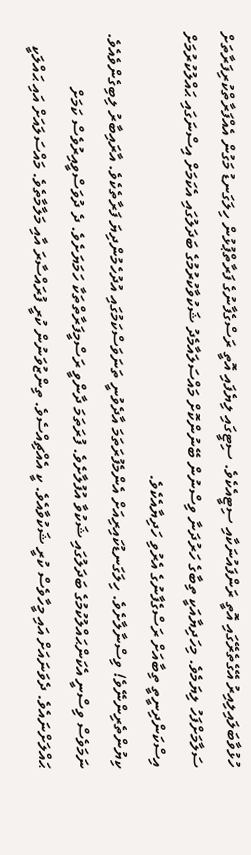ހުޅުވާބަލައިލިއިރު އޭގެތެރޭގައި އޮތީ ރަންފައުނަކާއި ސިޓީއެކެވެ. ސިޓީގައި ލިޔެފައި އޮތީ ރަސްގެފާނުގެ ފަރާތްޕުޅުން ހިލަގަނޑު މަގުން އެއްފަރާތްކުރިފަރާތަށް ސަލާމަށްފަހު ލިޔަމެވެ. މިހަދިޔާއަކީ ތިބާގެ ހަރުދަނާ ވިސްނުން ބޭނުންކޮށް މައްސަލައާމެދު ޝަކުވާކުރުމުގެ ބަދަލުގައި އެކަމަށް އިސްނަގައި ޙައްލުކުރުމަށް އިސްކަންދިނީތީ ތިބާއަށް ރަސްގެފާނުގެ އެރުވި ހަދިޔާއެކެވެ.
ކިޔުންތެރިންނޭވެ! ވިސްނާލާށެވެ. ހިލަގަނޑުކައިރިއަށް އެންމެފުރަތަމަ އާދެވުނީ ތަނަވަސްކަމުގައި އުދުހެމުންދިޔަ ފަރާތެކެވެ. އާރައިބާރު ލިބިގެންވެއެވެ. ނަމަވެސް ވިސްނީ އެކަންޙައްލުކުމުގެ ބަދަލުގައި ޝަކުވާ އުފުލާށެވެ. ފުރަތަމަ ދާންވީ ރަސްމީފަރާތްތަކާ ހަމަޔަށެވެ. ދެ ދުވަސްވީއިރުވެސް ކަމަށް ޙައްލަށްނައެވެ. ދެވަނައަށް އައި މީހާވެސް ކުރީ ޝަކުވާއެވެ. ކީ އެއްޗިއްސެވެ. ތިންޒުވަނުން ކުރީ ފުރައްސާރަ އާއި މަލާމާތެވެ. މައްސަލައަށް އައި ޙައްލަކީ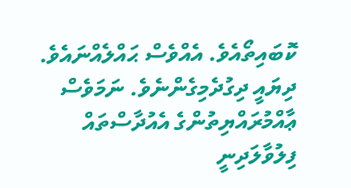ކޮބައިތޯއެވެ. އެއްވެސް ޙައްލެއްނައެވެ. ދިޔައީ ދިގުދެމިގެންނެވެ. ނަމަވެސް ޢާއްމުރައްޔިތުންގެ އެއުދާސްތައް ފިލުވާލަދިނީ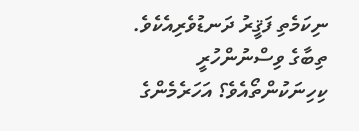ނިކަމެތި ފަޤީރު ދަނޑުވެރިއެކެވެ.
ތިބާގެ ވިސްނުންހުރީ ކިހިނަކުންތޯއެވެ؟ އަހަރެމެންގެ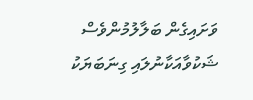ވަށައިގެން ބަލާލުމުންވެސް ޝަކުވާއަކާނުލައި ގިނަބަޔަކު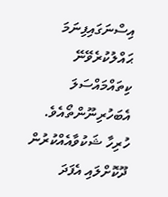އިސްނަގައިފިނަމަ ޙައްލުކުރެވޭނޭ ކިތައްމައްސަލަ އެބަހުރިނޫންތޯއެވެ. ހުރިހާ ޝަކުވާއެއްކުރުން ދޫކޮށްލައި އެފަދަ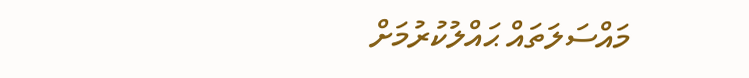މައްސަލަތައް ޙައްލުކުރުމަށް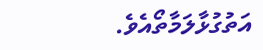އަތުގުޅާލަމާތޯއެވެ.